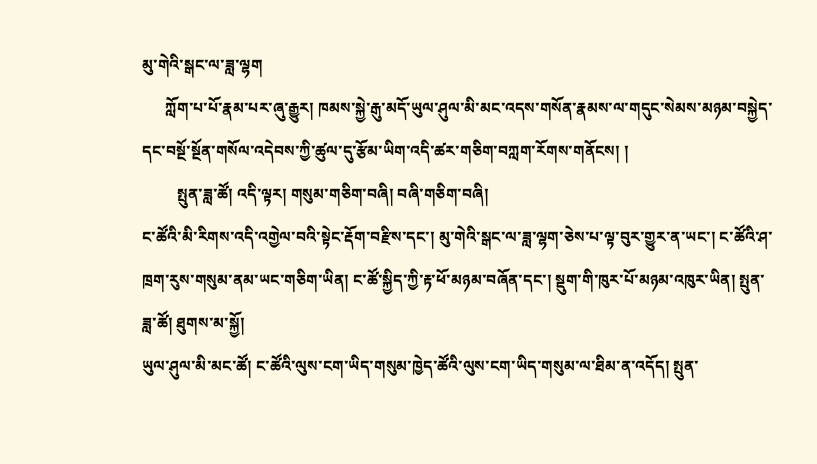མུ་གེའི་སྒང་ལ་ཟླ་ལྷག
      ཀློག་པ་པོ་རྣམ་པར་ཞུ་རྒྱུར། ཁམས་སྐྱེ་རྒུ་མདོ་ཡུལ་ཤུལ་མི་མང་འདས་གསོན་རྣམས་ལ་གདུང་སེམས་མཉམ་བསྐྱེད་དང་བསྔོ་སྔོན་གསོལ་འདེབས་ཀྱི་ཚུལ་དུ་རྩོམ་ཡིག་འདི་ཚར་གཅིག་བཀླག་རོགས་གནོངས། །
         སྤུན་ཟླ་ཚོ། འདི་ལྟར། གསུམ་གཅིག་བཞི། བཞི་གཅིག་བཞི།
ང་ཚོའི་མི་རིགས་འདི་འགྱེལ་བའི་སྟེང་རྡོག་བརྫིས་དང་། མུ་གེའི་སྒང་ལ་ཟླ་ལྷག་ཅེས་པ་ལྟ་བུར་གྱུར་ན་ཡང་། ང་ཚོའི་ཤ་ཁྲག་རུས་གསུམ་ནམ་ཡང་གཅིག་ཡིན། ང་ཚོ་སྐྱིད་ཀྱི་རྟ་ཕོ་མཉམ་བཞོན་དང་། སྡུག་གི་ཁུར་པོ་མཉམ་འཁུར་ཡིན། སྤུན་ཟླ་ཚོ། ཐུགས་མ་སྐྱོ།
ཡུལ་ཤུལ་མི་མང་ཚོ། ང་ཚོའི་ལུས་ངག་ཡིད་གསུམ་ཁྱེད་ཚོའི་ལུས་ངག་ཡིད་གསུམ་ལ་ཐིམ་ན་འདོད། སྤུན་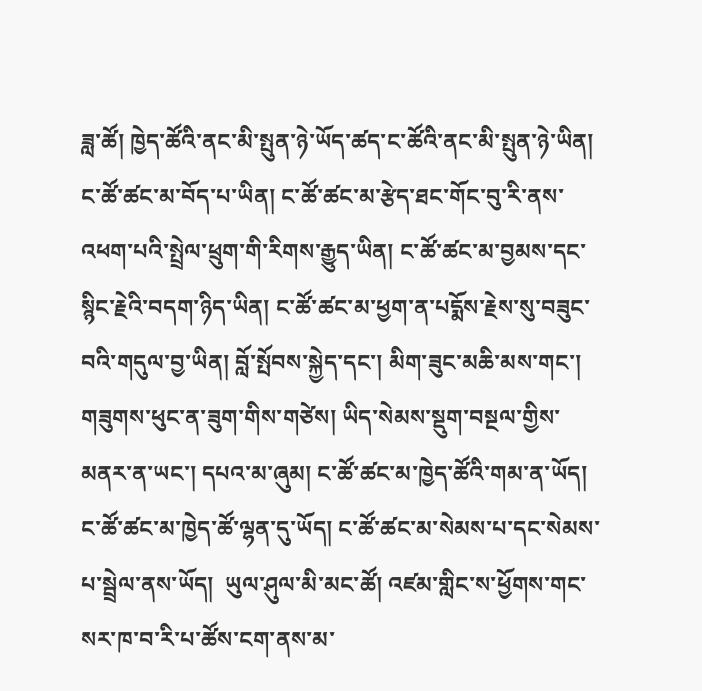ཟླ་ཚོ། ཁྱེད་ཚོའི་ནང་མི་སྤུན་ཉེ་ཡོད་ཚད་ང་ཚོའི་ནང་མི་སྤུན་ཉེ་ཡིན། ང་ཚོ་ཚང་མ་བོད་པ་ཡིན། ང་ཚོ་ཚང་མ་རྩེད་ཐང་གོང་བུ་རི་ནས་འཕག་པའི་སྤྲེལ་ཕྲུག་གི་རིགས་རྒྱུད་ཡིན། ང་ཚོ་ཚང་མ་བྱམས་དང་སྙིང་རྗེའི་བདག་ཉིད་ཡིན། ང་ཚོ་ཚང་མ་ཕྱག་ན་པདྨོས་རྗེས་སུ་བཟུང་བའི་གདུལ་བྱ་ཡིན། བློ་སྤོབས་སྐྱེད་དང་། མིག་ཟུང་མཆི་མས་གང་། གཟུགས་ཕུང་ན་ཟུག་གིས་གཙེས། ཡིད་སེམས་སྡུག་བསྔལ་གྱིས་མནར་ན་ཡང་། དཔའ་མ་ཞུམ། ང་ཚོ་ཚང་མ་ཁྱེད་ཚོའི་གམ་ན་ཡོད། ང་ཚོ་ཚང་མ་ཁྱེད་ཚོ་ལྷན་དུ་ཡོད། ང་ཚོ་ཚང་མ་སེམས་པ་དང་སེམས་པ་སྦྲེལ་ནས་ཡོད།  ཡུལ་ཤུལ་མི་མང་ཚོ། འཛམ་གླིང་ས་ཕྱོགས་གང་སར་ཁ་བ་རི་པ་ཚོས་ངག་ནས་མ་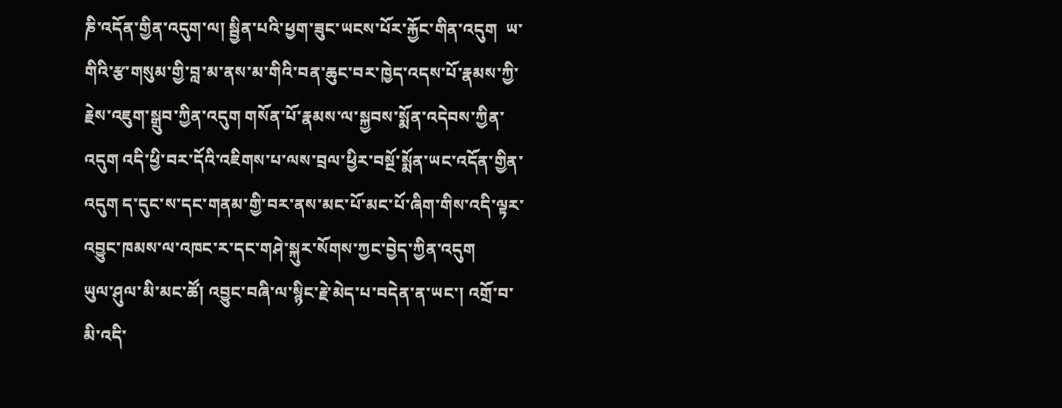ཎི་འདོན་གྱིན་འདུག་ལ། སྦྱིན་པའི་ཕྱག་ཟུང་ཡངས་པོར་རྐྱོང་གིན་འདུག  ཡ་གིའི་རྩ་གསུམ་གྱི་བླ་མ་ནས་མ་གིའི་བན་ཆུང་བར་ཁྱེད་འདས་པོ་རྣམས་ཀྱི་རྗེས་འཇུག་སྒྲུབ་ཀྱིན་འདུག གསོན་པོ་རྣམས་ལ་སྐྱབས་སྨོན་འདེབས་ཀྱིན་འདུག འདི་ཕྱི་བར་དོའི་འཇིགས་པ་ལས་བྲལ་ཕྱིར་བསྔོ་སྨོན་ཡང་འདོན་གྱིན་འདུག ད་དུང་ས་དང་གནམ་གྱི་བར་ནས་མང་པོ་མང་པོ་ཞིག་གིས་འདི་ལྟར་འབྱུང་ཁམས་ལ་འཁང་ར་དང་གཤེ་སྐུར་སོགས་ཀྱང་བྱེད་ཀྱིན་འདུག       ཡུལ་ཤུལ་མི་མང་ཚོ། འབྱུང་བཞི་ལ་སྙིང་རྗེ་མེད་པ་བདེན་ན་ཡང་། འགྲོ་བ་མི་འདི་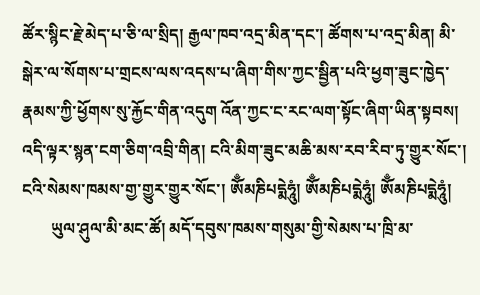ཚོར་སྙིང་རྗེ་མེད་པ་ཅི་ལ་སྲིད། རྒྱལ་ཁབ་འདྲ་མིན་དང་། ཚོགས་པ་འདྲ་མིན། མི་སྒེར་ལ་སོགས་པ་གྲངས་ལས་འདས་པ་ཞིག་གིས་ཀྱང་སྦྱིན་པའི་ཕྱག་ཟུང་ཁྱེད་རྣམས་ཀྱི་ཕྱོགས་སུ་རྐྱོང་གིན་འདུག འོན་ཀྱང་ང་རང་ལག་སྟོང་ཞིག་ཡིན་སྟབས། འདི་ལྟར་སྙན་ངག་ཅིག་འབྲི་གིན། ངའི་མིག་ཟུང་མཆི་མས་རབ་རིབ་ཏུ་གྱུར་སོང་། ངའི་སེམས་ཁམས་གྱ་གྱུར་གྱུར་སོང་། ཨོྃམཎིཔདྨེཧཱུཾ། ཨོྃམཎིཔདྨེཧཱུཾ། ཨོྃམཎིཔདྨེཧཱུཾ།
       ཡུལ་ཤུལ་མི་མང་ཚོ། མདོ་དབུས་ཁམས་གསུམ་གྱི་སེམས་པ་ཁྲི་མ་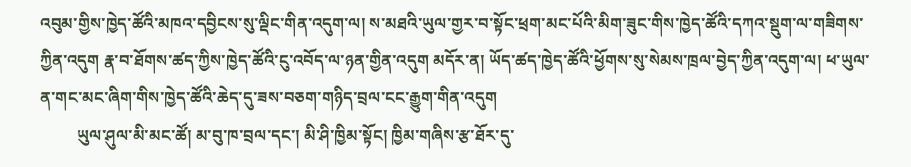འབུམ་གྱིས་ཁྱེད་ཚོའི་མཁའ་དབྱིངས་སུ་ལྡིང་གིན་འདུག་ལ། ས་མཐའི་ཡུལ་གྱར་བ་སྟོང་ཕྲག་མང་པོའི་མིག་ཟུང་གིས་ཁྱེད་ཚོའི་དཀའ་སྡུག་ལ་གཟིགས་ཀྱིན་འདུག རྣ་བ་ཐོགས་ཚད་ཀྱིས་ཁྱེད་ཚོའི་ངུ་འབོད་ལ་ཉན་གྱིན་འདུག མདོར་ན། ཡོད་ཚད་ཁྱེད་ཚོའི་ཕྱོགས་སུ་སེམས་ཁྲལ་བྱེད་ཀྱིན་འདུག་ལ། ཕ་ཡུལ་ན་གང་མང་ཞིག་གིས་ཁྱེད་ཚོའི་ཆེད་དུ་ཟས་བཅག་གཉིད་བྲལ་ངང་རྒྱུག་གིན་འདུག
         ཡུལ་ཤུལ་མི་མང་ཚོ། མ་བུ་ཁ་བྲལ་དང་། མི་ཤི་ཁྱིམ་སྟོང། ཁྱིམ་གཞིས་རྩ་ཐོར་དུ་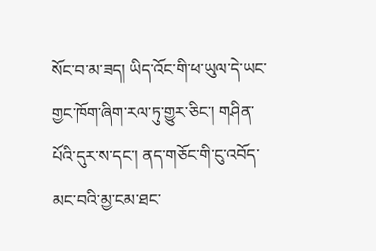སོང་བ་མ་ཟད། ཡིད་འོང་གི་ཕ་ཡུལ་དེ་ཡང་གྱང་ཁོག་ཞིག་རལ་ཏུ་གྱུར་ཅིང་། གཤིན་པོའི་དུར་ས་དང་། ནད་གཅོང་གི་ངུ་འབོད་མང་བའི་མྱ་ངམ་ཐང་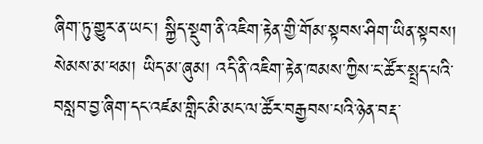ཞིག་ཏུ་གྱུར་ན་ཡང་། སྐྱིད་སྡུག་ནི་འཇིག་རྟེན་གྱི་གོམ་སྟབས་ཤིག་ཡིན་སྟབས། སེམས་མ་ཕམ། ཡིད་མ་ཞུམ། འདི་ནི་འཇིག་རྟེན་ཁམས་ཀྱིས་ང་ཚོར་སྤྲད་པའི་བསླབ་བྱ་ཞིག་དང་འཛམ་གླིང་མི་མང་ལ་ཚོར་བརྒྱབས་པའི་ཉེན་བརྡ་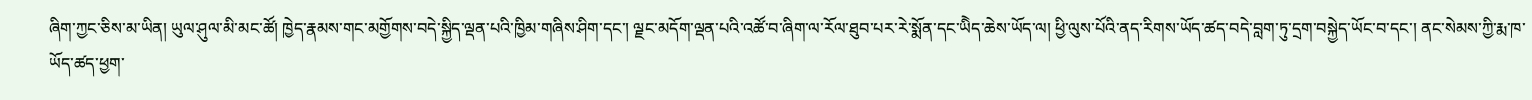ཞིག་ཀྱང་ཅིས་མ་ཡིན། ཡུལ་ཤུལ་མི་མང་ཚོ། ཁྱེད་རྣམས་གང་མགྱོགས་བདེ་སྐྱིད་ལྡན་པའི་ཁྱིམ་གཞིས་ཤིག་དང་། ལྗང་མདོག་ལྡན་པའི་འཚོ་བ་ཞིག་ལ་རོལ་ཐུབ་པར་རེ་སྨོན་དང་ཡིེད་ཆེས་ཡོད་ལ། ཕྱི་ལུས་པོའི་ནད་རིགས་ཡོད་ཚད་བདེ་བླག་ཏུ་དྲག་བསྐྱེད་ཡོང་བ་དང་། ནང་སེམས་ཀྱི་རྨ་ཁ་ཡོད་ཚད་ཕྱག་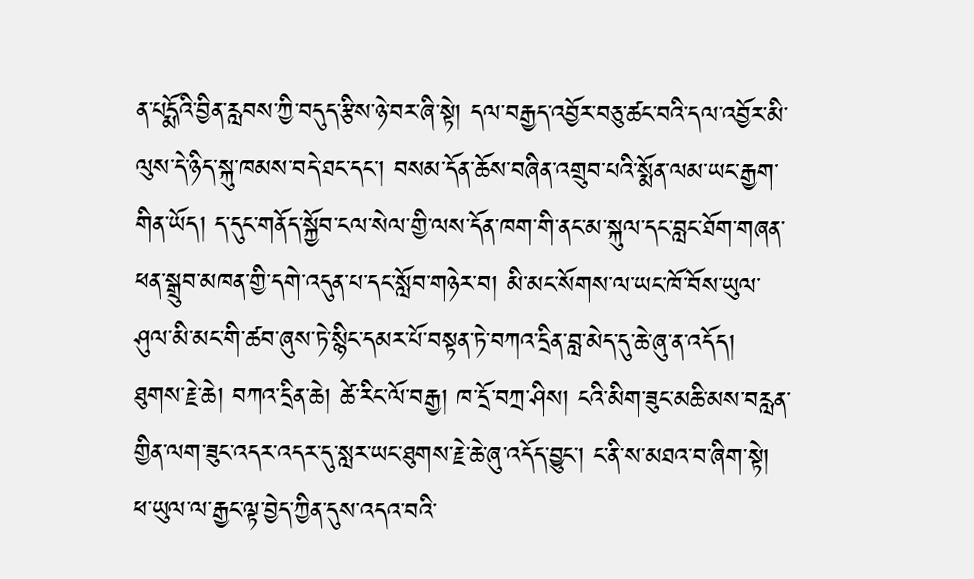ན་པདྨོའི་བྱིན་རླབས་ཀྱི་བདུད་རྩིས་ཉེ་བར་ཞི་སྟེ། དལ་བརྒྱད་འབྱོར་བཅུ་ཚང་བའི་དལ་འབྱོར་མི་ལུས་དེ་ཉིད་སྐུ་ཁམས་བདེ་ཐང་དང་། བསམ་དོན་ཆོས་བཞིན་འགྲུབ་པའི་སྨོན་ལམ་ཡང་རྒྱག་གིན་ཡོད། ད་དུང་གནོད་སྐྱོབ་ངལ་སེལ་གྱི་ལས་དོན་ཁག་གི་ནང་མ་སྐུལ་དང་བླང་ཐོག་གཞན་ཕན་སྒྲུབ་མཁན་གྱི་དགེ་འདུན་པ་དང་སློབ་གཉེར་བ། མི་མང་སོགས་ལ་ཡང་ཁོ་བོས་ཡུལ་ཤུལ་མི་མང་གི་ཚབ་ཞུས་ཏེ་སྙིང་དམར་པོ་བསྟན་ཏེ་བཀའ་དྲིན་བླ་མེད་དུ་ཆེ་ཞུ་ན་འདོད། ཐུགས་རྗེ་ཆེ། བཀའ་དྲིན་ཆེ། ཚེ་རིང་ལོ་བརྒྱ། ཁ་དྲོ་བཀྲ་ཤིས། ངའི་མིག་ཟུང་མཆི་མས་བརླན་གྱིན་ལག་ཟུང་འདར་འདར་དུ་སླར་ཡང་ཐུགས་རྗེ་ཆེ་ཞུ་འདོད་བྱུང་། ང་ནི་ས་མཐའ་བ་ཞིག་སྟེ། ཕ་ཡུལ་ལ་རྒྱང་ལྟ་བྱེད་ཀྱིན་དུས་འདའ་བའི་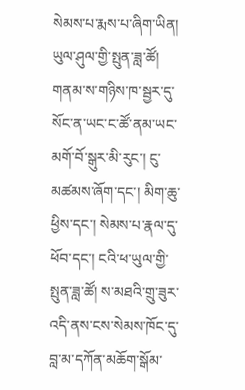སེམས་པ་རྨས་པ་ཞིག་ཡིན། ཡུལ་ཤུལ་གྱི་སྤུན་ཟླ་ཚོ། གནམ་ས་གཉིས་ཁ་སྦྱར་དུ་སོང་ན་ཡང་ང་ཚོ་ནམ་ཡང་མགོ་བོ་སྒུར་མི་རུང་། ངུ་མཚམས་ཞོག་དང་། མིག་ཆུ་ཕྱིས་དང་། སེམས་པ་རྣལ་དུ་ཕོབ་དང་། ངའི་ཕ་ཡུལ་གྱི་སྤུན་ཟླ་ཚོ། ས་མཐའི་གྲུ་ཟུར་འདི་ནས་ངས་སེམས་ཁོང་དུ་བླ་མ་དཀོན་མཆོག་སྒོམ་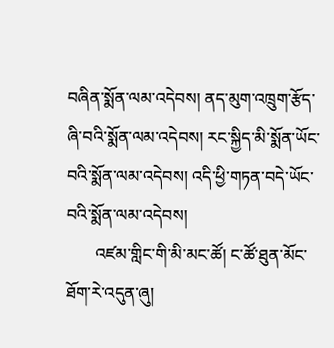བཞིན་སྨོན་ལམ་འདེབས། ནད་མུག་འཁྲུག་རྩོད་ཞི་བའི་སྨོན་ལམ་འདེབས། རང་སྐྱིད་མི་སྨོན་ཡོང་བའི་སྨོན་ལམ་འདེབས། འདི་ཕྱི་གཏན་བདེ་ཡོང་བའི་སྨོན་ལམ་འདེབས།
       འཛམ་གླིང་གི་མི་མང་ཚོ། ང་ཚོ་ཐུན་མོང་ཐོག་རེ་འདུན་ཞུ།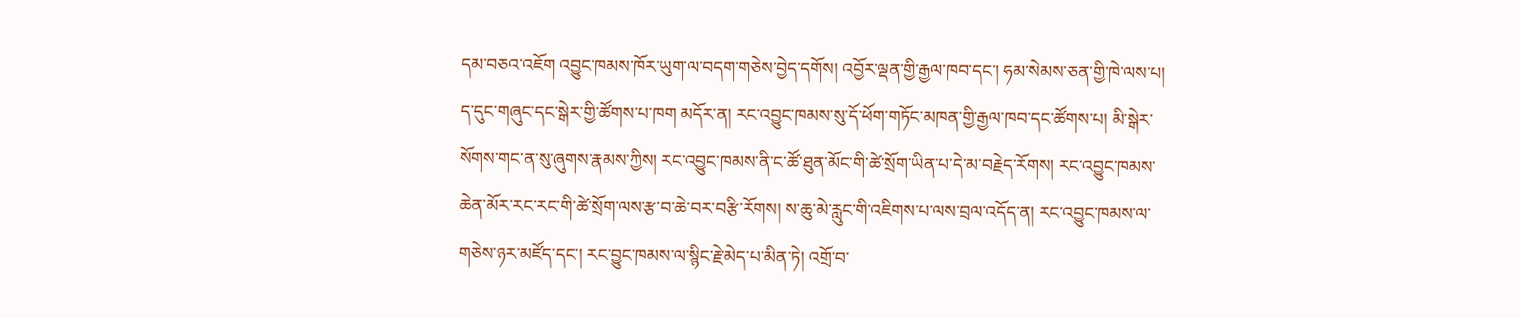དམ་བཅའ་འཇོག འབྱུང་ཁམས་ཁོར་ཡུག་ལ་བདག་གཅེས་བྱེད་དགོས། འབྱོར་ལྡན་གྱི་རྒྱལ་ཁབ་དང་། ཧམ་སེམས་ཅན་གྱི་ཁེ་ལས་པ། ད་དུང་གཞུང་དང་སྒེར་གྱི་ཚོགས་པ་ཁག མདོར་ན། རང་འབྱུང་ཁམས་སུ་དོ་ཕོག་གཏོང་མཁན་གྱི་རྒྱལ་ཁབ་དང་ཚོགས་པ། མི་སྒེར་སོགས་གང་ན་སུ་ཞུགས་རྣམས་ཀྱིས། རང་འབྱུང་ཁམས་ནི་ང་ཚོ་ཐུན་མོང་གི་ཚེ་སྲོག་ཡིན་པ་དེ་མ་བརྗེད་རོགས། རང་འབྱུང་ཁམས་ཆེན་མོར་རང་རང་གི་ཚེ་སྲོག་ལས་རྩ་བ་ཆེ་བར་བརྩི་རོགས། ས་ཆུ་མེ་རླུང་གི་འཇིགས་པ་ལས་བྲལ་འདོད་ན། རང་འབྱུང་ཁམས་ལ་གཅེས་ཉར་མཛོད་དང་། རང་བྱུང་ཁམས་ལ་སྙིང་རྗེ་མེད་པ་མིན་ཏེ། འགྲོ་བ་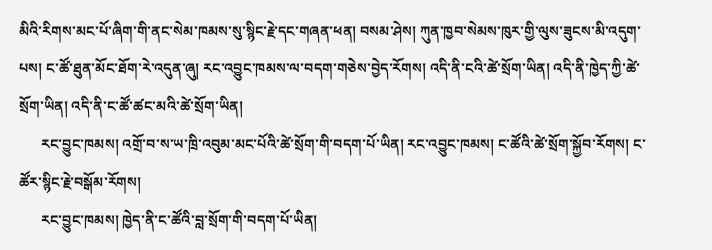མིའི་རིགས་མང་པོ་ཞིག་གི་ནང་སེམ་ཁམས་སུ་སྙིང་རྗེ་དང་གཞན་ཕན། བསམ་ཤེས། ཀུན་ཁྱབ་སེམས་ཁུར་གྱི་ལུས་ཟུངས་མི་འདུག་པས། ང་ཚོ་ཐུན་མོང་ཐོག་རེ་འདུན་ཞུ། རང་འབྱུང་ཁམས་ལ་བདག་གཅེས་བྱེད་རོགས། འདི་ནི་ངའི་ཚེ་སྲོག་ཡིན། འདི་ནི་ཁྱེད་ཀྱི་ཚེ་སྲོག་ཡིན། འདི་ནི་ང་ཚོ་ཚང་མའི་ཚེ་སྲོག་ཡིན།
      རང་བྱུང་ཁམས། འགྲོ་བ་ས་ཡ་ཁྲི་འབུམ་མང་པོའི་ཚེ་སྲོག་གི་བདག་པོ་ཡིན། རང་འབྱུང་ཁམས། ང་ཚོའི་ཚེ་སྲོག་སྐྱོབ་རོགས། ང་ཚོར་སྙིང་རྗེ་བསྒོམ་རོགས།
      རང་བྱུང་ཁམས། ཁྱེད་ནི་ང་ཚོའི་བླ་སྲོག་གི་བདག་པོ་ཡིན།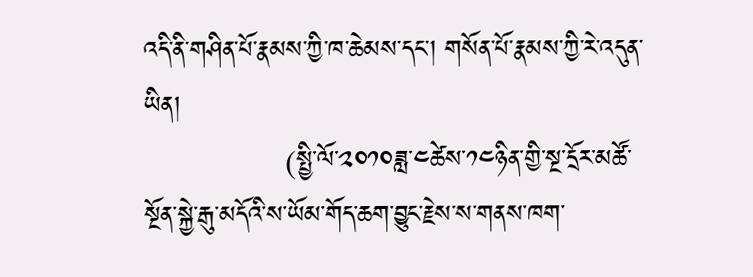འདི་ནི་གཤིན་པོ་རྣམས་ཀྱི་ཁ་ཆེམས་དང་། གསོན་པོ་རྣམས་ཀྱི་རེ་འདུན་ཡིན།
                (སྤྱི་ལོ་༢༠༡༠ཟླ་༤ཚེས་༡༤ཉིན་གྱི་སྔ་དྲོར་མཚོ་སྔོན་སྐྱེ་རྒུ་མདོའི་ས་ཡོམ་གོད་ཆག་བྱུང་རྗེས་ས་གནས་ཁག་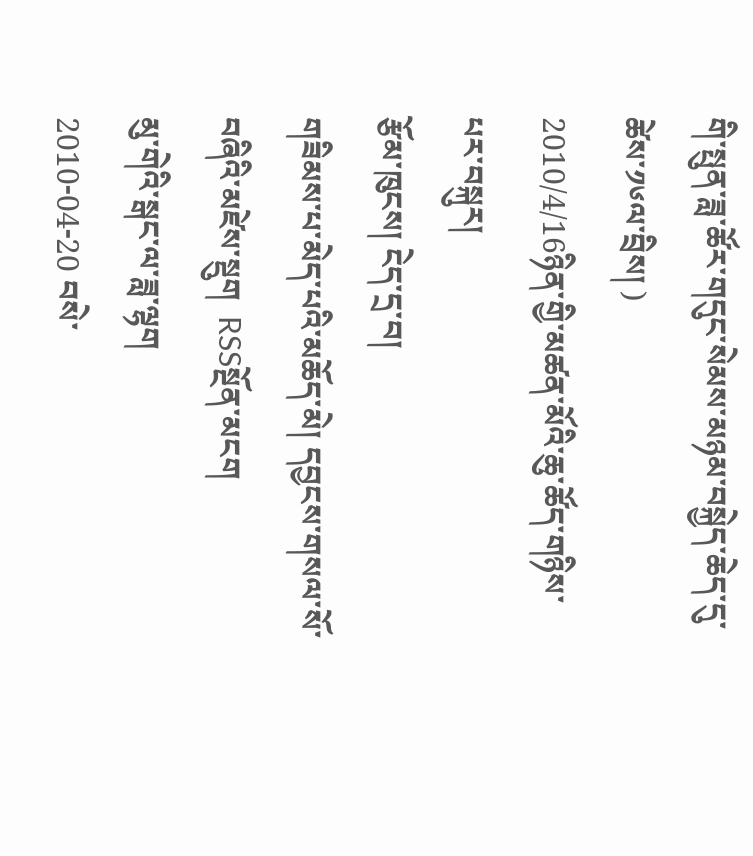གི་སྤུན་ཟླ་ཚོར་གདུང་སེམས་མཉམ་བསྐྱེད་ཆེད་དུ་ཚེས་༡༦ལ་བྲིས། )
2010/4/16ཉིན་གྱི་མཚན་མོའི་ཆུ་ཚོད་གཉིས་པར་བསྐུར།
རྩོམ་ཁུངས། ངེད་དྲ་བ།
གཟིམས་པ་མེད་པའི་མཆོད་མེ། དབྱངས་གསལ་སོ་བཞིའི་མཛེས་སྡུག  RSSསྔོན་མངག
མུ་གེའི་སྒང་ལ་ཟླ་ལྷག
2010-04-20 བསེ་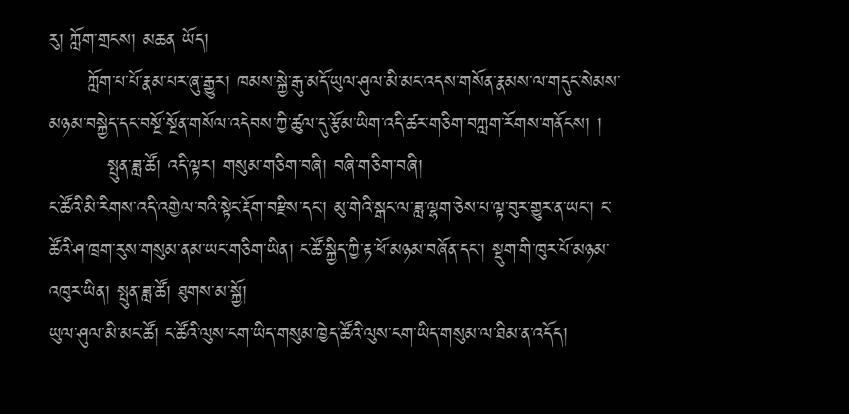རུ། ཀློག་གྲངས། མཆན ཡོད།
      ཀློག་པ་པོ་རྣམ་པར་ཞུ་རྒྱུར། ཁམས་སྐྱེ་རྒུ་མདོ་ཡུལ་ཤུལ་མི་མང་འདས་གསོན་རྣམས་ལ་གདུང་སེམས་མཉམ་བསྐྱེད་དང་བསྔོ་སྔོན་གསོལ་འདེབས་ཀྱི་ཚུལ་དུ་རྩོམ་ཡིག་འདི་ཚར་གཅིག་བཀླག་རོགས་གནོངས། །
         སྤུན་ཟླ་ཚོ། འདི་ལྟར། གསུམ་གཅིག་བཞི། བཞི་གཅིག་བཞི།
ང་ཚོའི་མི་རིགས་འདི་འགྱེལ་བའི་སྟེང་རྡོག་བརྫིས་དང་། མུ་གེའི་སྒང་ལ་ཟླ་ལྷག་ཅེས་པ་ལྟ་བུར་གྱུར་ན་ཡང་། ང་ཚོའི་ཤ་ཁྲག་རུས་གསུམ་ནམ་ཡང་གཅིག་ཡིན། ང་ཚོ་སྐྱིད་ཀྱི་རྟ་ཕོ་མཉམ་བཞོན་དང་། སྡུག་གི་ཁུར་པོ་མཉམ་འཁུར་ཡིན། སྤུན་ཟླ་ཚོ། ཐུགས་མ་སྐྱོ།
ཡུལ་ཤུལ་མི་མང་ཚོ། ང་ཚོའི་ལུས་ངག་ཡིད་གསུམ་ཁྱེད་ཚོའི་ལུས་ངག་ཡིད་གསུམ་ལ་ཐིམ་ན་འདོད།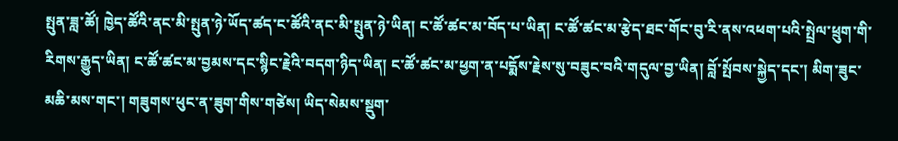སྤུན་ཟླ་ཚོ། ཁྱེད་ཚོའི་ནང་མི་སྤུན་ཉེ་ཡོད་ཚད་ང་ཚོའི་ནང་མི་སྤུན་ཉེ་ཡིན། ང་ཚོ་ཚང་མ་བོད་པ་ཡིན། ང་ཚོ་ཚང་མ་རྩེད་ཐང་གོང་བུ་རི་ནས་འཕག་པའི་སྤྲེལ་ཕྲུག་གི་རིགས་རྒྱུད་ཡིན། ང་ཚོ་ཚང་མ་བྱམས་དང་སྙིང་རྗེའི་བདག་ཉིད་ཡིན། ང་ཚོ་ཚང་མ་ཕྱག་ན་པདྨོས་རྗེས་སུ་བཟུང་བའི་གདུལ་བྱ་ཡིན། བློ་སྤོབས་སྐྱེད་དང་། མིག་ཟུང་མཆི་མས་གང་། གཟུགས་ཕུང་ན་ཟུག་གིས་གཙེས། ཡིད་སེམས་སྡུག་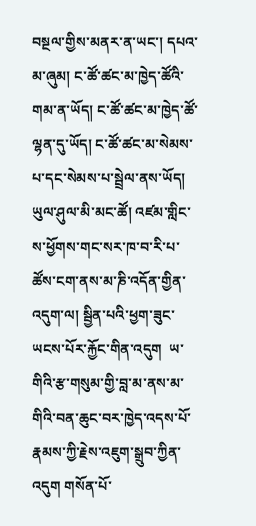བསྔལ་གྱིས་མནར་ན་ཡང་། དཔའ་མ་ཞུམ། ང་ཚོ་ཚང་མ་ཁྱེད་ཚོའི་གམ་ན་ཡོད། ང་ཚོ་ཚང་མ་ཁྱེད་ཚོ་ལྷན་དུ་ཡོད། ང་ཚོ་ཚང་མ་སེམས་པ་དང་སེམས་པ་སྦྲེལ་ནས་ཡོད།  ཡུལ་ཤུལ་མི་མང་ཚོ། འཛམ་གླིང་ས་ཕྱོགས་གང་སར་ཁ་བ་རི་པ་ཚོས་ངག་ནས་མ་ཎི་འདོན་གྱིན་འདུག་ལ། སྦྱིན་པའི་ཕྱག་ཟུང་ཡངས་པོར་རྐྱོང་གིན་འདུག  ཡ་གིའི་རྩ་གསུམ་གྱི་བླ་མ་ནས་མ་གིའི་བན་ཆུང་བར་ཁྱེད་འདས་པོ་རྣམས་ཀྱི་རྗེས་འཇུག་སྒྲུབ་ཀྱིན་འདུག གསོན་པོ་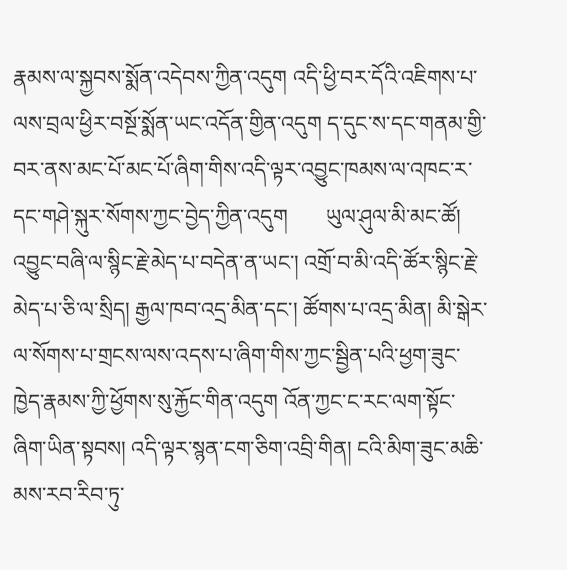རྣམས་ལ་སྐྱབས་སྨོན་འདེབས་ཀྱིན་འདུག འདི་ཕྱི་བར་དོའི་འཇིགས་པ་ལས་བྲལ་ཕྱིར་བསྔོ་སྨོན་ཡང་འདོན་གྱིན་འདུག ད་དུང་ས་དང་གནམ་གྱི་བར་ནས་མང་པོ་མང་པོ་ཞིག་གིས་འདི་ལྟར་འབྱུང་ཁམས་ལ་འཁང་ར་དང་གཤེ་སྐུར་སོགས་ཀྱང་བྱེད་ཀྱིན་འདུག       ཡུལ་ཤུལ་མི་མང་ཚོ། འབྱུང་བཞི་ལ་སྙིང་རྗེ་མེད་པ་བདེན་ན་ཡང་། འགྲོ་བ་མི་འདི་ཚོར་སྙིང་རྗེ་མེད་པ་ཅི་ལ་སྲིད། རྒྱལ་ཁབ་འདྲ་མིན་དང་། ཚོགས་པ་འདྲ་མིན། མི་སྒེར་ལ་སོགས་པ་གྲངས་ལས་འདས་པ་ཞིག་གིས་ཀྱང་སྦྱིན་པའི་ཕྱག་ཟུང་ཁྱེད་རྣམས་ཀྱི་ཕྱོགས་སུ་རྐྱོང་གིན་འདུག འོན་ཀྱང་ང་རང་ལག་སྟོང་ཞིག་ཡིན་སྟབས། འདི་ལྟར་སྙན་ངག་ཅིག་འབྲི་གིན། ངའི་མིག་ཟུང་མཆི་མས་རབ་རིབ་ཏུ་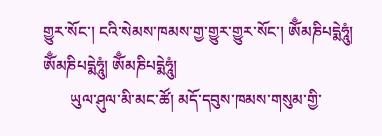གྱུར་སོང་། ངའི་སེམས་ཁམས་གྱ་གྱུར་གྱུར་སོང་། ཨོྃམཎིཔདྨེཧཱུཾ། ཨོྃམཎིཔདྨེཧཱུཾ། ཨོྃམཎིཔདྨེཧཱུཾ།
       ཡུལ་ཤུལ་མི་མང་ཚོ། མདོ་དབུས་ཁམས་གསུམ་གྱི་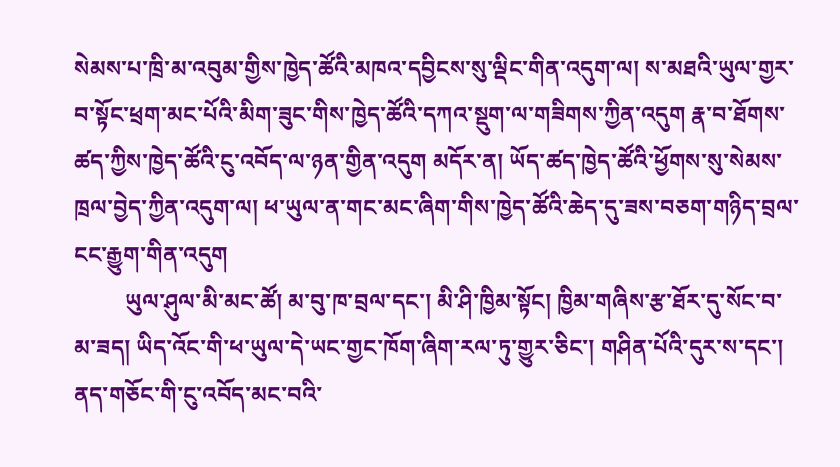སེམས་པ་ཁྲི་མ་འབུམ་གྱིས་ཁྱེད་ཚོའི་མཁའ་དབྱིངས་སུ་ལྡིང་གིན་འདུག་ལ། ས་མཐའི་ཡུལ་གྱར་བ་སྟོང་ཕྲག་མང་པོའི་མིག་ཟུང་གིས་ཁྱེད་ཚོའི་དཀའ་སྡུག་ལ་གཟིགས་ཀྱིན་འདུག རྣ་བ་ཐོགས་ཚད་ཀྱིས་ཁྱེད་ཚོའི་ངུ་འབོད་ལ་ཉན་གྱིན་འདུག མདོར་ན། ཡོད་ཚད་ཁྱེད་ཚོའི་ཕྱོགས་སུ་སེམས་ཁྲལ་བྱེད་ཀྱིན་འདུག་ལ། ཕ་ཡུལ་ན་གང་མང་ཞིག་གིས་ཁྱེད་ཚོའི་ཆེད་དུ་ཟས་བཅག་གཉིད་བྲལ་ངང་རྒྱུག་གིན་འདུག
         ཡུལ་ཤུལ་མི་མང་ཚོ། མ་བུ་ཁ་བྲལ་དང་། མི་ཤི་ཁྱིམ་སྟོང། ཁྱིམ་གཞིས་རྩ་ཐོར་དུ་སོང་བ་མ་ཟད། ཡིད་འོང་གི་ཕ་ཡུལ་དེ་ཡང་གྱང་ཁོག་ཞིག་རལ་ཏུ་གྱུར་ཅིང་། གཤིན་པོའི་དུར་ས་དང་། ནད་གཅོང་གི་ངུ་འབོད་མང་བའི་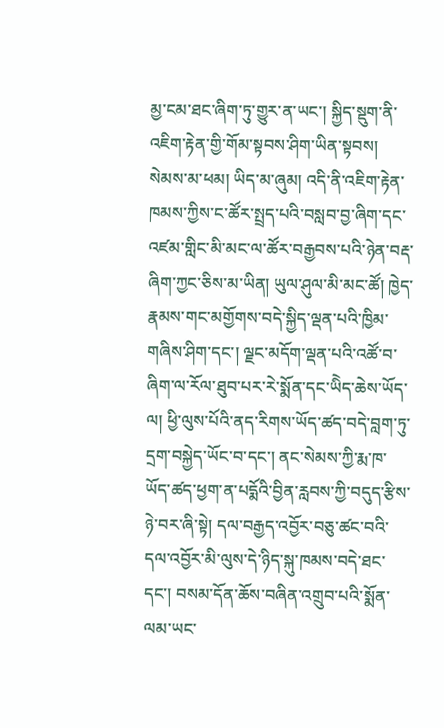མྱ་ངམ་ཐང་ཞིག་ཏུ་གྱུར་ན་ཡང་། སྐྱིད་སྡུག་ནི་འཇིག་རྟེན་གྱི་གོམ་སྟབས་ཤིག་ཡིན་སྟབས། སེམས་མ་ཕམ། ཡིད་མ་ཞུམ། འདི་ནི་འཇིག་རྟེན་ཁམས་ཀྱིས་ང་ཚོར་སྤྲད་པའི་བསླབ་བྱ་ཞིག་དང་འཛམ་གླིང་མི་མང་ལ་ཚོར་བརྒྱབས་པའི་ཉེན་བརྡ་ཞིག་ཀྱང་ཅིས་མ་ཡིན། ཡུལ་ཤུལ་མི་མང་ཚོ། ཁྱེད་རྣམས་གང་མགྱོགས་བདེ་སྐྱིད་ལྡན་པའི་ཁྱིམ་གཞིས་ཤིག་དང་། ལྗང་མདོག་ལྡན་པའི་འཚོ་བ་ཞིག་ལ་རོལ་ཐུབ་པར་རེ་སྨོན་དང་ཡིེད་ཆེས་ཡོད་ལ། ཕྱི་ལུས་པོའི་ནད་རིགས་ཡོད་ཚད་བདེ་བླག་ཏུ་དྲག་བསྐྱེད་ཡོང་བ་དང་། ནང་སེམས་ཀྱི་རྨ་ཁ་ཡོད་ཚད་ཕྱག་ན་པདྨོའི་བྱིན་རླབས་ཀྱི་བདུད་རྩིས་ཉེ་བར་ཞི་སྟེ། དལ་བརྒྱད་འབྱོར་བཅུ་ཚང་བའི་དལ་འབྱོར་མི་ལུས་དེ་ཉིད་སྐུ་ཁམས་བདེ་ཐང་དང་། བསམ་དོན་ཆོས་བཞིན་འགྲུབ་པའི་སྨོན་ལམ་ཡང་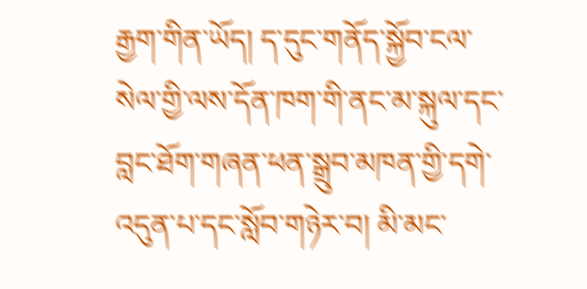རྒྱག་གིན་ཡོད། ད་དུང་གནོད་སྐྱོབ་ངལ་སེལ་གྱི་ལས་དོན་ཁག་གི་ནང་མ་སྐུལ་དང་བླང་ཐོག་གཞན་ཕན་སྒྲུབ་མཁན་གྱི་དགེ་འདུན་པ་དང་སློབ་གཉེར་བ། མི་མང་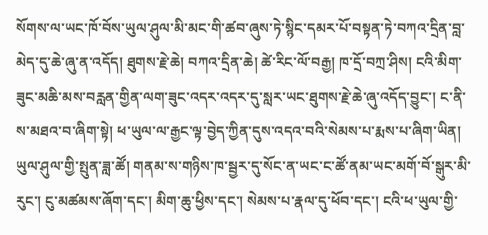སོགས་ལ་ཡང་ཁོ་བོས་ཡུལ་ཤུལ་མི་མང་གི་ཚབ་ཞུས་ཏེ་སྙིང་དམར་པོ་བསྟན་ཏེ་བཀའ་དྲིན་བླ་མེད་དུ་ཆེ་ཞུ་ན་འདོད། ཐུགས་རྗེ་ཆེ། བཀའ་དྲིན་ཆེ། ཚེ་རིང་ལོ་བརྒྱ། ཁ་དྲོ་བཀྲ་ཤིས། ངའི་མིག་ཟུང་མཆི་མས་བརླན་གྱིན་ལག་ཟུང་འདར་འདར་དུ་སླར་ཡང་ཐུགས་རྗེ་ཆེ་ཞུ་འདོད་བྱུང་། ང་ནི་ས་མཐའ་བ་ཞིག་སྟེ། ཕ་ཡུལ་ལ་རྒྱང་ལྟ་བྱེད་ཀྱིན་དུས་འདའ་བའི་སེམས་པ་རྨས་པ་ཞིག་ཡིན། ཡུལ་ཤུལ་གྱི་སྤུན་ཟླ་ཚོ། གནམ་ས་གཉིས་ཁ་སྦྱར་དུ་སོང་ན་ཡང་ང་ཚོ་ནམ་ཡང་མགོ་བོ་སྒུར་མི་རུང་། ངུ་མཚམས་ཞོག་དང་། མིག་ཆུ་ཕྱིས་དང་། སེམས་པ་རྣལ་དུ་ཕོབ་དང་། ངའི་ཕ་ཡུལ་གྱི་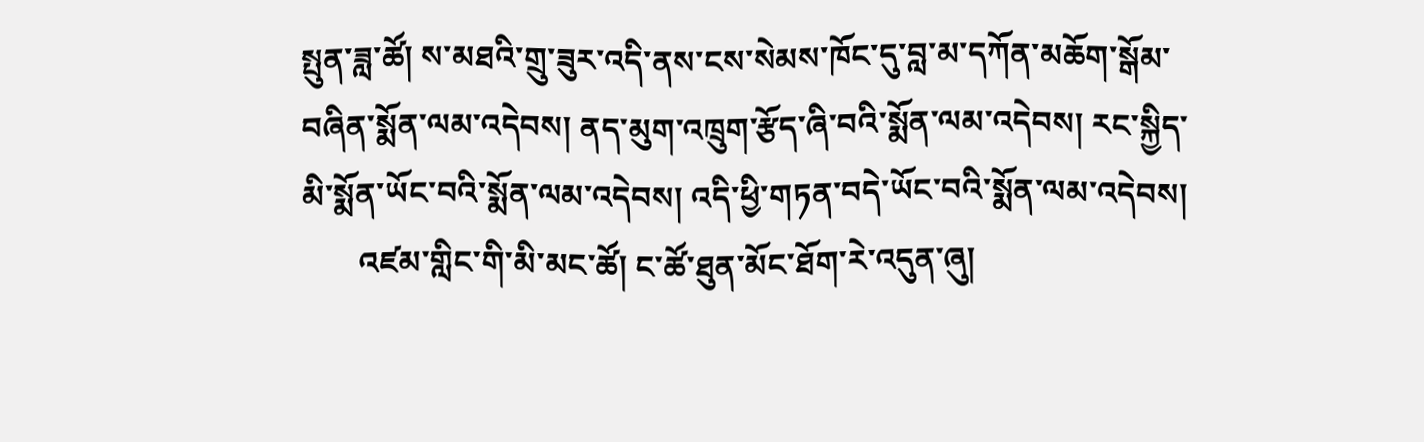སྤུན་ཟླ་ཚོ། ས་མཐའི་གྲུ་ཟུར་འདི་ནས་ངས་སེམས་ཁོང་དུ་བླ་མ་དཀོན་མཆོག་སྒོམ་བཞིན་སྨོན་ལམ་འདེབས། ནད་མུག་འཁྲུག་རྩོད་ཞི་བའི་སྨོན་ལམ་འདེབས། རང་སྐྱིད་མི་སྨོན་ཡོང་བའི་སྨོན་ལམ་འདེབས། འདི་ཕྱི་གཏན་བདེ་ཡོང་བའི་སྨོན་ལམ་འདེབས།
       འཛམ་གླིང་གི་མི་མང་ཚོ། ང་ཚོ་ཐུན་མོང་ཐོག་རེ་འདུན་ཞུ།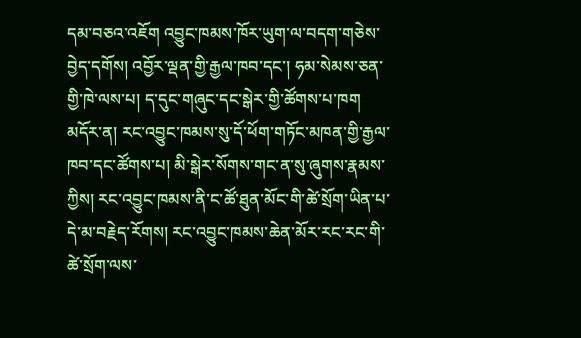དམ་བཅའ་འཇོག འབྱུང་ཁམས་ཁོར་ཡུག་ལ་བདག་གཅེས་བྱེད་དགོས། འབྱོར་ལྡན་གྱི་རྒྱལ་ཁབ་དང་། ཧམ་སེམས་ཅན་གྱི་ཁེ་ལས་པ། ད་དུང་གཞུང་དང་སྒེར་གྱི་ཚོགས་པ་ཁག མདོར་ན། རང་འབྱུང་ཁམས་སུ་དོ་ཕོག་གཏོང་མཁན་གྱི་རྒྱལ་ཁབ་དང་ཚོགས་པ། མི་སྒེར་སོགས་གང་ན་སུ་ཞུགས་རྣམས་ཀྱིས། རང་འབྱུང་ཁམས་ནི་ང་ཚོ་ཐུན་མོང་གི་ཚེ་སྲོག་ཡིན་པ་དེ་མ་བརྗེད་རོགས། རང་འབྱུང་ཁམས་ཆེན་མོར་རང་རང་གི་ཚེ་སྲོག་ལས་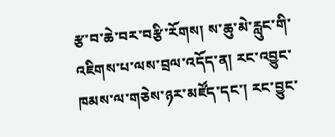རྩ་བ་ཆེ་བར་བརྩི་རོགས། ས་ཆུ་མེ་རླུང་གི་འཇིགས་པ་ལས་བྲལ་འདོད་ན། རང་འབྱུང་ཁམས་ལ་གཅེས་ཉར་མཛོད་དང་། རང་བྱུང་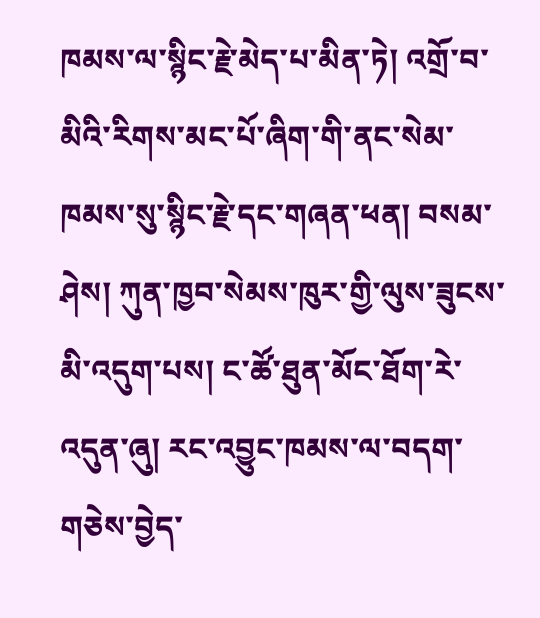ཁམས་ལ་སྙིང་རྗེ་མེད་པ་མིན་ཏེ། འགྲོ་བ་མིའི་རིགས་མང་པོ་ཞིག་གི་ནང་སེམ་ཁམས་སུ་སྙིང་རྗེ་དང་གཞན་ཕན། བསམ་ཤེས། ཀུན་ཁྱབ་སེམས་ཁུར་གྱི་ལུས་ཟུངས་མི་འདུག་པས། ང་ཚོ་ཐུན་མོང་ཐོག་རེ་འདུན་ཞུ། རང་འབྱུང་ཁམས་ལ་བདག་གཅེས་བྱེད་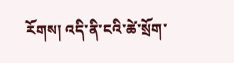རོགས། འདི་ནི་ངའི་ཚེ་སྲོག་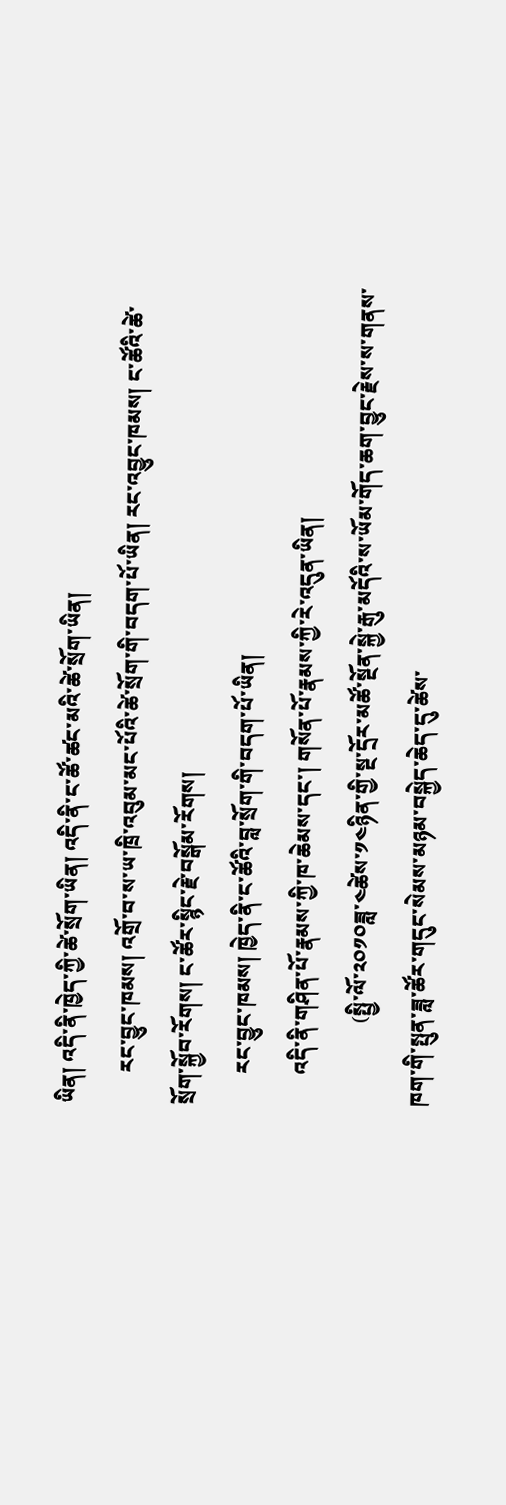ཡིན། འདི་ནི་ཁྱེད་ཀྱི་ཚེ་སྲོག་ཡིན། འདི་ནི་ང་ཚོ་ཚང་མའི་ཚེ་སྲོག་ཡིན།
      རང་བྱུང་ཁམས། འགྲོ་བ་ས་ཡ་ཁྲི་འབུམ་མང་པོའི་ཚེ་སྲོག་གི་བདག་པོ་ཡིན། རང་འབྱུང་ཁམས། ང་ཚོའི་ཚེ་སྲོག་སྐྱོབ་རོགས། ང་ཚོར་སྙིང་རྗེ་བསྒོམ་རོགས།
      རང་བྱུང་ཁམས། ཁྱེད་ནི་ང་ཚོའི་བླ་སྲོག་གི་བདག་པོ་ཡིན།
      འདི་ནི་གཤིན་པོ་རྣམས་ཀྱི་ཁ་ཆེམས་དང་། གསོན་པོ་རྣམས་ཀྱི་རེ་འདུན་ཡིན།
                (སྤྱི་ལོ་༢༠༡༠ཟླ་༤ཚེས་༡༤ཉིན་གྱི་སྔ་དྲོར་མཚོ་སྔོན་སྐྱེ་རྒུ་མདོའི་ས་ཡོམ་གོད་ཆག་བྱུང་རྗེས་ས་གནས་ཁག་གི་སྤུན་ཟླ་ཚོར་གདུང་སེམས་མཉམ་བསྐྱེད་ཆེད་དུ་ཚེས་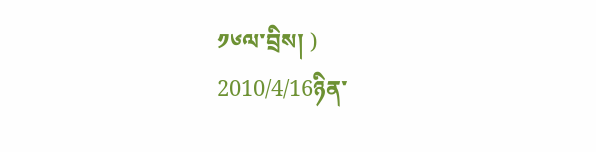༡༦ལ་བྲིས། )
2010/4/16ཉིན་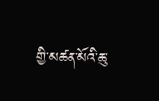གྱི་མཚན་མོའི་ཆུ་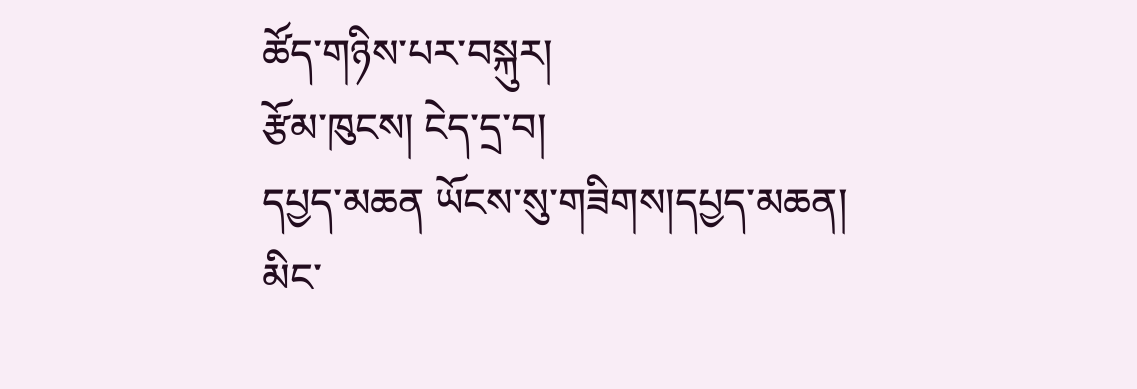ཚོད་གཉིས་པར་བསྐུར།
རྩོམ་ཁུངས། ངེད་དྲ་བ།
དཔྱད་མཆན ཡོངས་སུ་གཟིགས།དཔྱད་མཆན།
མིང་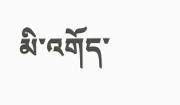མི་འགོད་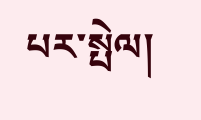པར་སྤེལ།